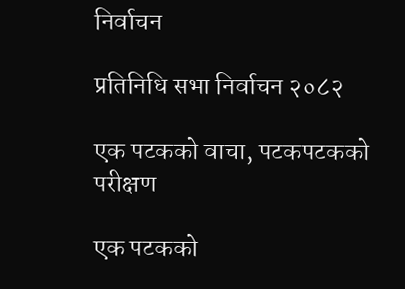निर्वाचन

प्रतिनिधि सभा निर्वाचन २०८२

एक पटकको वाचा, पटकपटकको परीक्षण

एक पटकको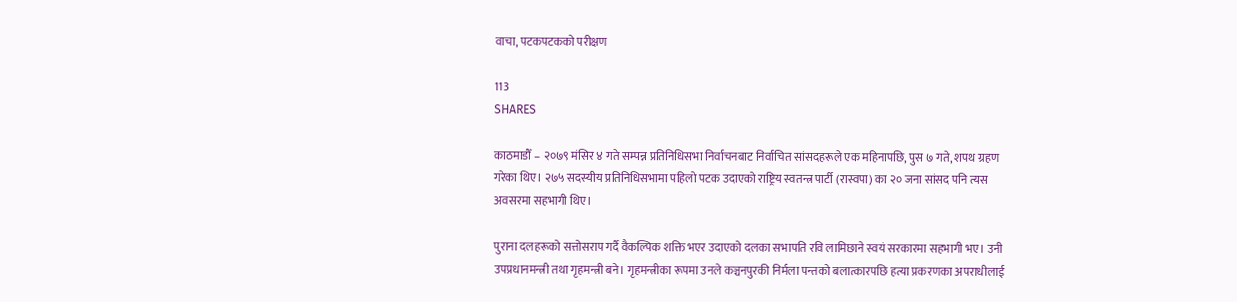वाचा, पटकपटकको परीक्षण

113
SHARES

काठमाडौँ – २०७९ मंसिर ४ गते सम्पन्न प्रतिनिधिसभा निर्वाचनबाट निर्वाचित सांसदहरूले एक महिनापछि, पुस ७ गते, शपथ ग्रहण गरेका थिए। २७५ सदस्यीय प्रतिनिधिसभामा पहिलो पटक उदाएको राष्ट्रिय स्वतन्त्र पार्टी (रास्वपा) का २० जना सांसद पनि त्यस अवसरमा सहभागी थिए।

पुराना दलहरूको सत्तोसराप गर्दै वैकल्पिक शक्ति भएर उदाएको दलका सभापति रवि लामिछाने स्वयं सरकारमा सहभागी भए। उनी उपप्रधानमन्त्री तथा गृहमन्त्री बने। गृहमन्त्रीका रूपमा उनले कञ्चनपुरकी निर्मला पन्तको बलात्कारपछि हत्या प्रकरणका अपराधीलाई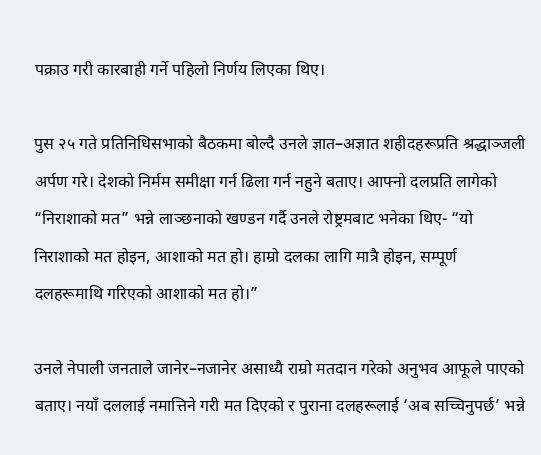पक्राउ गरी कारबाही गर्ने पहिलो निर्णय लिएका थिए।

पुस २५ गते प्रतिनिधिसभाको बैठकमा बोल्दै उनले ज्ञात–अज्ञात शहीदहरूप्रति श्रद्धाञ्जली अर्पण गरे। देशको निर्मम समीक्षा गर्न ढिला गर्न नहुने बताए। आफ्नो दलप्रति लागेको “निराशाको मत” भन्ने लाञ्छनाको खण्डन गर्दै उनले रोष्ट्रमबाट भनेका थिए- “यो निराशाको मत होइन, आशाको मत हो। हाम्रो दलका लागि मात्रै होइन, सम्पूर्ण दलहरूमाथि गरिएको आशाको मत हो।”

उनले नेपाली जनताले जानेर–नजानेर असाध्यै राम्रो मतदान गरेको अनुभव आफूले पाएको बताए। नयाँ दललाई नमात्तिने गरी मत दिएको र पुराना दलहरूलाई ‘अब सच्चिनुपर्छ’ भन्ने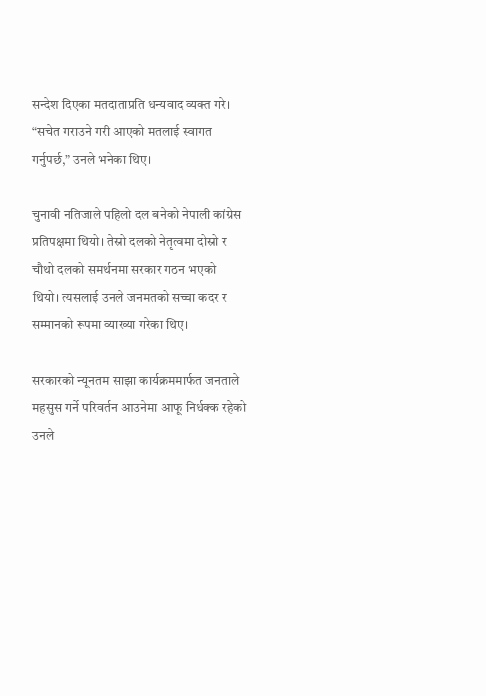सन्देश दिएका मतदाताप्रति धन्यवाद व्यक्त गरे। “सचेत गराउने गरी आएको मतलाई स्वागत गर्नुपर्छ,” उनले भनेका थिए।

चुनावी नतिजाले पहिलो दल बनेको नेपाली कांग्रेस प्रतिपक्षमा थियो। तेस्रो दलको नेतृत्वमा दोस्रो र चौथो दलको समर्थनमा सरकार गठन भएको थियो। त्यसलाई उनले जनमतको सच्चा कदर र सम्मानको रूपमा व्याख्या गरेका थिए।

सरकारको न्यूनतम साझा कार्यक्रममार्फत जनताले महसुस गर्ने परिवर्तन आउनेमा आफू निर्धक्क रहेको उनले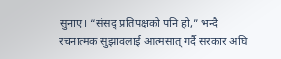सुनाए। “संसद् प्रतिपक्षको पनि हो,” भन्दै रचनात्मक सुझावलाई आत्मसात् गर्दै सरकार अघि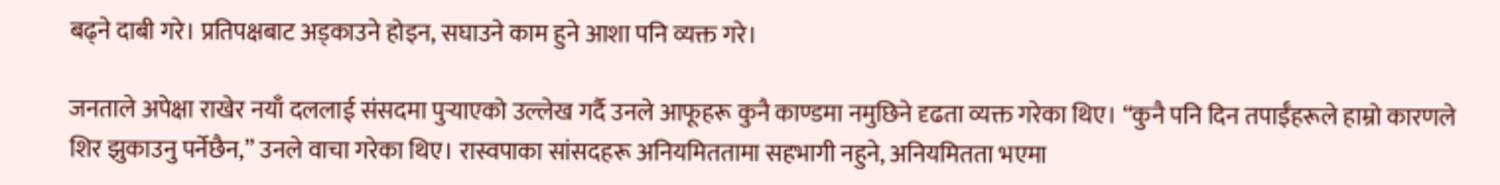बढ्ने दाबी गरे। प्रतिपक्षबाट अड्काउने होइन, सघाउने काम हुने आशा पनि व्यक्त गरे।

जनताले अपेक्षा राखेर नयाँ दललाई संसदमा पुर्‍याएको उल्लेख गर्दै उनले आफूहरू कुनै काण्डमा नमुछिने दृढता व्यक्त गरेका थिए। “कुनै पनि दिन तपाईँहरूले हाम्रो कारणले शिर झुकाउनु पर्नेछैन,” उनले वाचा गरेका थिए। रास्वपाका सांसदहरू अनियमिततामा सहभागी नहुने, अनियमितता भएमा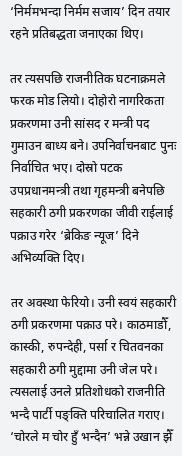‘निर्ममभन्दा निर्मम सजाय’ दिन तयार रहने प्रतिबद्धता जनाएका थिए।

तर त्यसपछि राजनीतिक घटनाक्रमले फरक मोड लियो। दोहोरो नागरिकता प्रकरणमा उनी सांसद र मन्त्री पद गुमाउन बाध्य बने। उपनिर्वाचनबाट पुनः निर्वाचित भए। दोस्रो पटक उपप्रधानमन्त्री तथा गृहमन्त्री बनेपछि सहकारी ठगी प्रकरणका जीवी राईलाई पक्राउ गरेर ‘ब्रेकिङ न्यूज’ दिने अभिव्यक्ति दिए।

तर अवस्था फेरियो। उनी स्वयं सहकारी ठगी प्रकरणमा पक्राउ परे। काठमाडौँ, कास्की, रुपन्देही, पर्सा र चितवनका सहकारी ठगी मुद्दामा उनी जेल परे। त्यसलाई उनले प्रतिशोधको राजनीति भन्दै पार्टी पङ्क्ति परिचालित गराए। ‘चोरले म चोर हुँ भन्दैन’ भन्ने उखान झैँ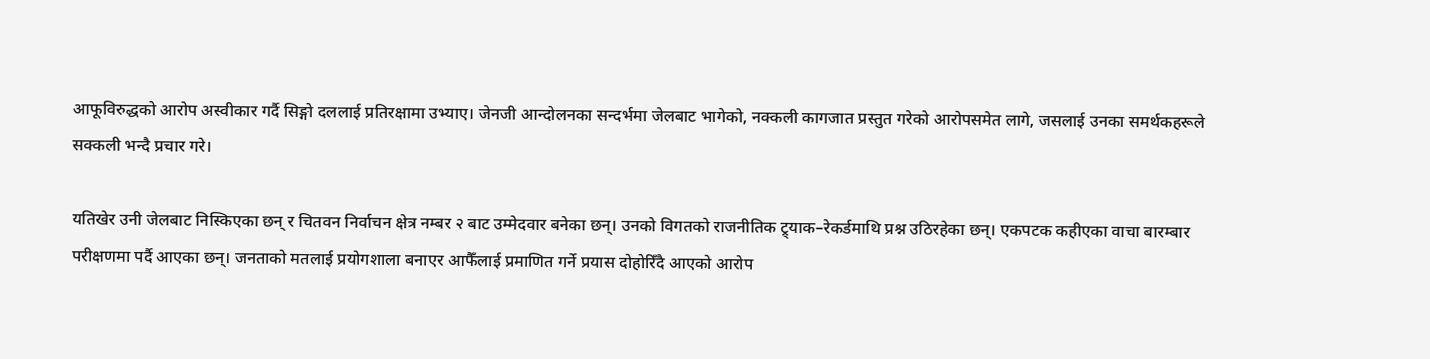आफूविरुद्धको आरोप अस्वीकार गर्दै सिङ्गो दललाई प्रतिरक्षामा उभ्याए। जेनजी आन्दोलनका सन्दर्भमा जेलबाट भागेको, नक्कली कागजात प्रस्तुत गरेको आरोपसमेत लागे, जसलाई उनका समर्थकहरूले सक्कली भन्दै प्रचार गरे।

यतिखेर उनी जेलबाट निस्किएका छन् र चितवन निर्वाचन क्षेत्र नम्बर २ बाट उम्मेदवार बनेका छन्। उनको विगतको राजनीतिक ट्र्याक–रेकर्डमाथि प्रश्न उठिरहेका छन्। एकपटक कहीएका वाचा बारम्बार परीक्षणमा पर्दै आएका छन्। जनताको मतलाई प्रयोगशाला बनाएर आफैँलाई प्रमाणित गर्ने प्रयास दोहोरिँदै आएको आरोप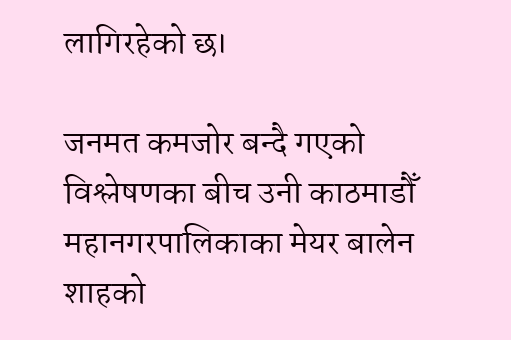लागिरहेको छ।

जनमत कमजोर बन्दै गएको विश्लेषणका बीच उनी काठमाडौँ महानगरपालिकाका मेयर बालेन शाहको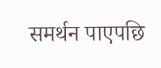समर्थन पाएपछि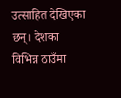उत्साहित देखिएका छन्। देशका विभिन्न ठाउँमा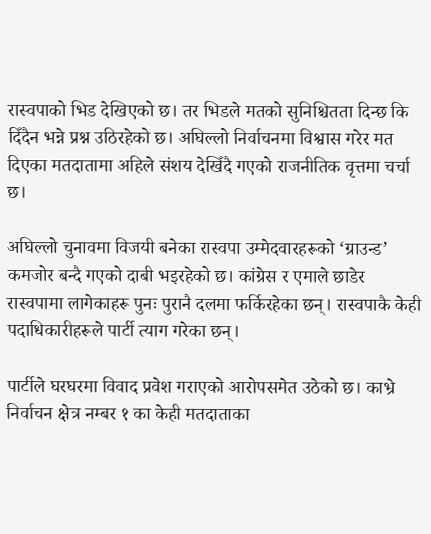रास्वपाको भिड देखिएको छ। तर भिडले मतको सुनिश्चितता दिन्छ कि दिँदैन भन्ने प्रश्न उठिरहेको छ। अघिल्लो निर्वाचनमा विश्वास गरेर मत दिएका मतदातामा अहिले संशय देखिँदै गएको राजनीतिक वृत्तमा चर्चा छ।

अघिल्लो चुनावमा विजयी बनेका रास्वपा उम्मेदवारहरूको ‘ग्राउन्ड’ कमजोर बन्दै गएको दाबी भइरहेको छ। कांग्रेस र एमाले छाडेर रास्वपामा लागेकाहरू पुनः पुरानै दलमा फर्किरहेका छन्। रास्वपाकै केही पदाधिकारीहरूले पार्टी त्याग गरेका छन्।

पार्टीले घरघरमा विवाद प्रवेश गराएको आरोपसमेत उठेको छ। काभ्रे निर्वाचन क्षेत्र नम्बर १ का केही मतदाताका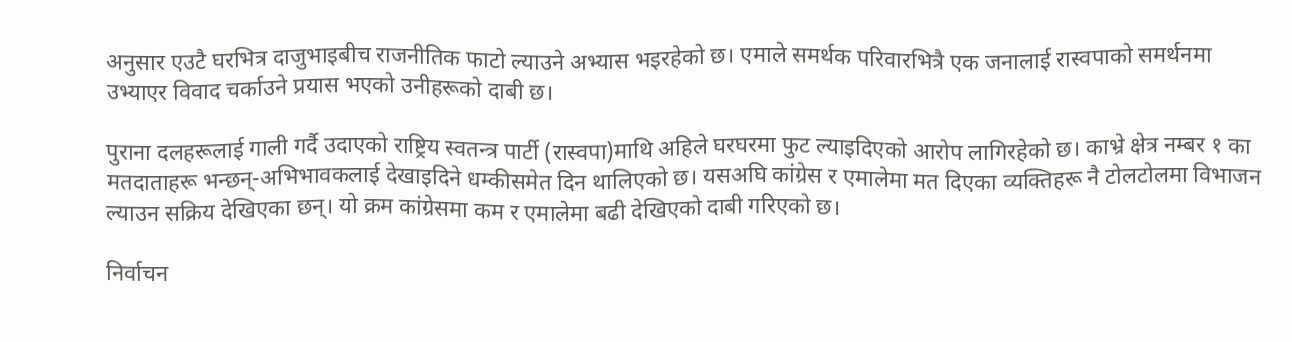अनुसार एउटै घरभित्र दाजुभाइबीच राजनीतिक फाटो ल्याउने अभ्यास भइरहेको छ। एमाले समर्थक परिवारभित्रै एक जनालाई रास्वपाको समर्थनमा उभ्याएर विवाद चर्काउने प्रयास भएको उनीहरूको दाबी छ।

पुराना दलहरूलाई गाली गर्दै उदाएको राष्ट्रिय स्वतन्त्र पार्टी (रास्वपा)माथि अहिले घरघरमा फुट ल्याइदिएको आरोप लागिरहेको छ। काभ्रे क्षेत्र नम्बर १ का मतदाताहरू भन्छन्-अभिभावकलाई देखाइदिने धम्कीसमेत दिन थालिएको छ। यसअघि कांग्रेस र एमालेमा मत दिएका व्यक्तिहरू नै टोलटोलमा विभाजन ल्याउन सक्रिय देखिएका छन्। यो क्रम कांग्रेसमा कम र एमालेमा बढी देखिएको दाबी गरिएको छ।

निर्वाचन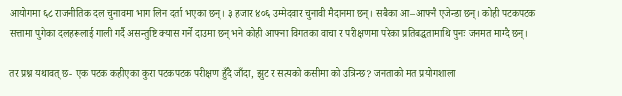आयोगमा ६८ राजनीतिक दल चुनावमा भाग लिन दर्ता भएका छन्। ३ हजार ४०६ उम्मेदवार चुनावी मैदानमा छन्। सबैका आ–आफ्नै एजेन्डा छन्। कोही पटकपटक सत्तामा पुगेका दलहरूलाई गाली गर्दै असन्तुष्टि क्यास गर्ने दाउमा छन् भने कोही आफ्ना विगतका वाचा र परीक्षणमा परेका प्रतिबद्धतामाथि पुनः जनमत माग्दै छन्।

तर प्रश्न यथावत् छ- एक पटक कहीएका कुरा पटकपटक परीक्षण हुँदै जाँदा, झुट र सत्यको कसीमा को उत्रिन्छ? जनताको मत प्रयोगशाला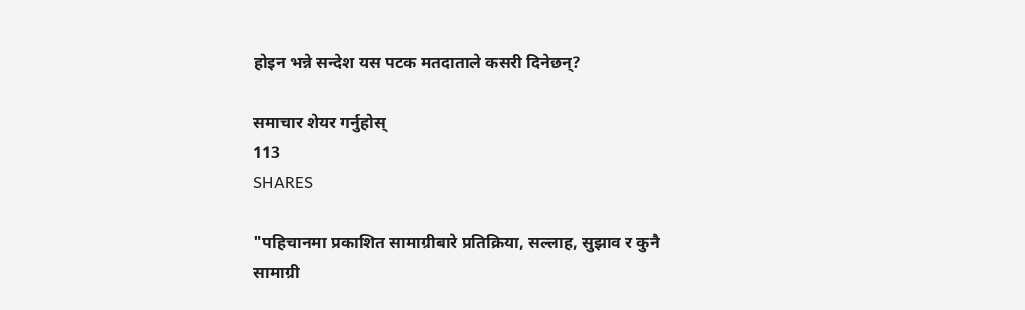होइन भन्ने सन्देश यस पटक मतदाताले कसरी दिनेछन्?

समाचार शेयर गर्नुहोस्
113
SHARES

"पहिचानमा प्रकाशित सामाग्रीबारे प्रतिक्रिया, सल्लाह, सुझाव र कुनै सामाग्री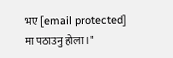भए [email protected] मा पठाउनु होला।"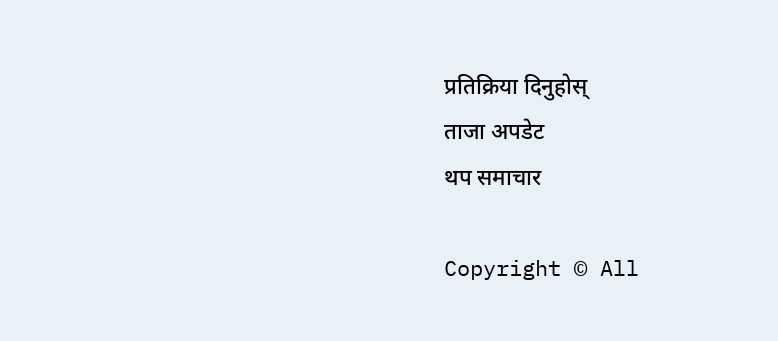प्रतिक्रिया दिनुहोस्
ताजा अपडेट
थप समाचार

Copyright © All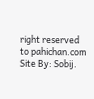right reserved to pahichan.com Site By: Sobij.